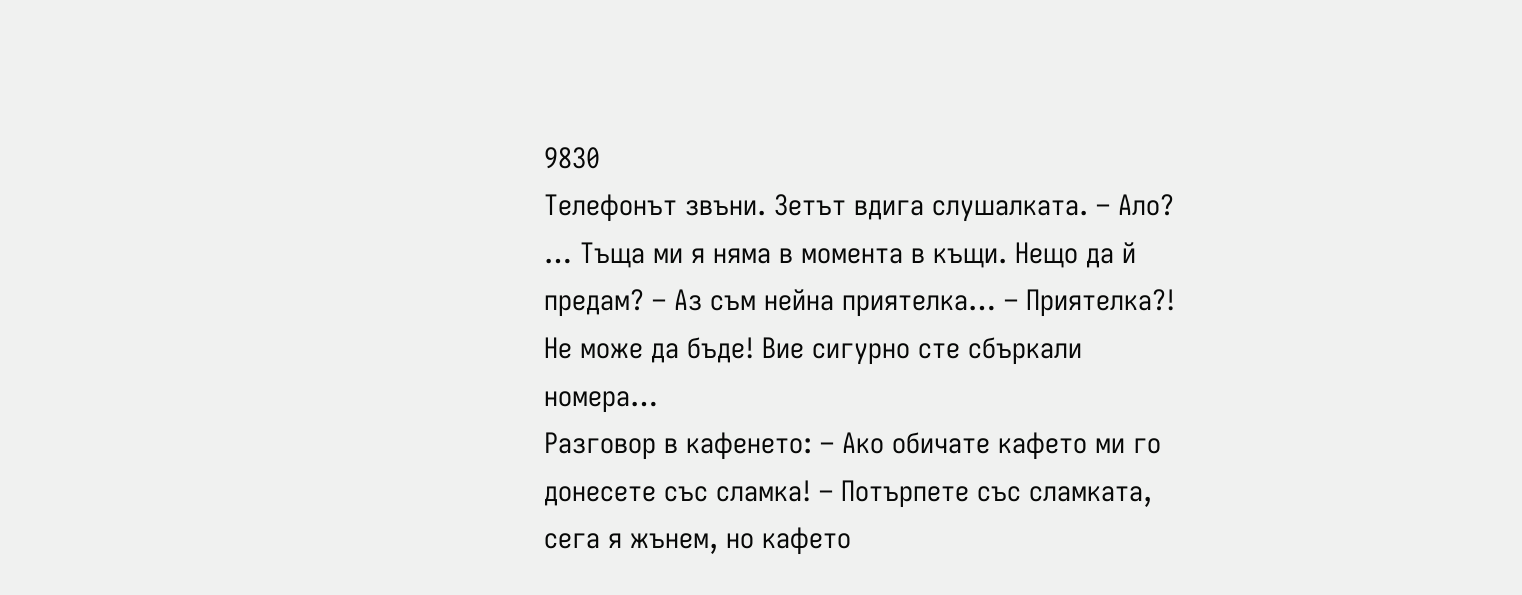9830
Телефонът звъни. Зетът вдига слушалката. – Ало? … Тъща ми я няма в момента в къщи. Нещо да й предам? – Аз съм нейна приятелка… – Приятелка?! Не може да бъде! Вие сигурно сте сбъркали номера…
Разговор в кафенето: – Ако обичате кафето ми го донесете със сламка! – Потърпете със сламката, сега я жънем, но кафето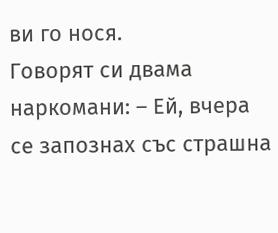ви го нося.
Говорят си двама наркомани: – Ей, вчера се запознах със страшна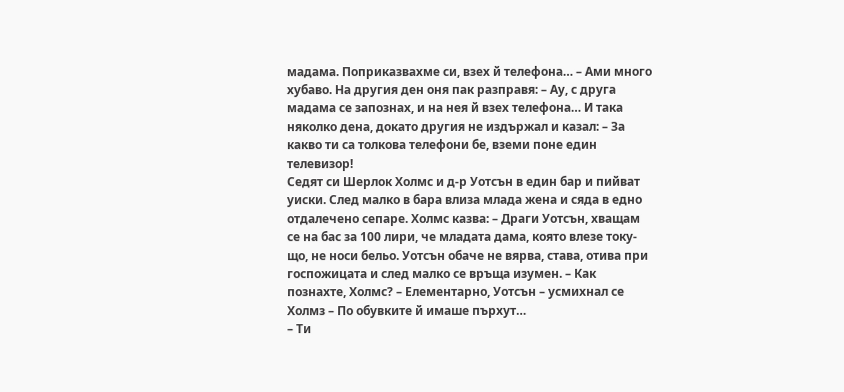мадама. Поприказвахме си, взех й телефона… – Ами много хубаво. На другия ден оня пак разправя: – Ау, с друга мадама се запознах, и на нея й взех телефона… И така няколко дена, докато другия не издържал и казал: – За какво ти са толкова телефони бе, вземи поне един телевизор!
Седят си Шерлок Холмс и д-р Уотсън в един бар и пийват уиски. След малко в бара влиза млада жена и сяда в едно отдалечено сепаре. Холмс казва: – Драги Уотсън, хващам се на бас за 100 лири, че младата дама, която влезе току-що, не носи бельо. Уотсън обаче не вярва, става, отива при госпожицата и след малко се връща изумен. – Как познахте, Холмс? – Елементарно, Уотсън – усмихнал се Холмз – По обувките й имаше пърхут…
– Ти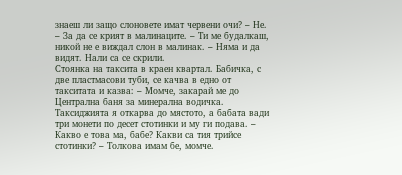знаеш ли защо слоновете имат червени очи? – Не. – За да се крият в малинаците. – Ти ме будалкаш, никой не е виждал слон в малинак. – Няма и да видят. Нали са се скрили.
Стоянка на таксита в краен квартал. Бабичка, с две пластмасови туби, се качва в едно от такситата и казва: – Момче, закарай ме до Централна баня за минерална водичка. Таксиджията я откарва до мястото, а бабата вади три монети по десет стотинки и му ги подава. – Какво е това ма, бабе? Какви са тия трийсе стотинки? – Толкова имам бе, момче.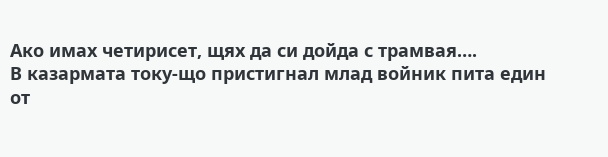Ако имах четирисет, щях да си дойда с трамвая….
В казармата току-що пристигнал млад войник пита един от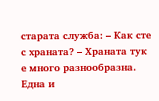старата служба: – Как сте с храната? – Храната тук е много разнообразна. Една и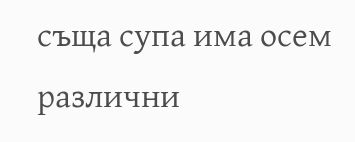съща супа има осем различни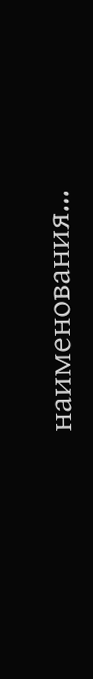наименования…